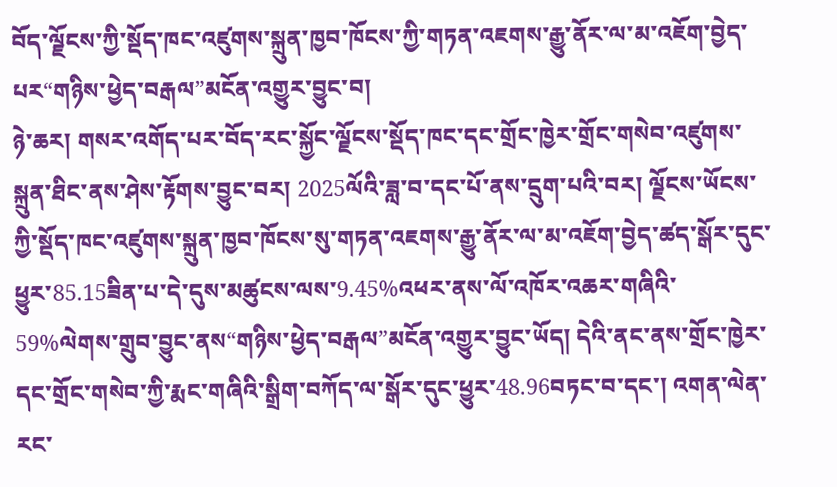བོད་ལྗོངས་ཀྱི་སྡོད་ཁང་འཛུགས་སྐྲུན་ཁྱབ་ཁོངས་ཀྱི་གཏན་འཇགས་རྒྱུ་ནོར་ལ་མ་འཇོག་བྱེད་པར“གཉིས་ཕྱེད་བརྒལ”མངོན་འགྱུར་བྱུང་བ།
ཉེ་ཆར། གསར་འགོད་པར་བོད་རང་སྐྱོང་ལྗོངས་སྡོད་ཁང་དང་གྲོང་ཁྱེར་གྲོང་གསེབ་འཛུགས་སྐྲུན་ཐིང་ནས་ཤེས་རྟོགས་བྱུང་བར། 2025ལོའི་ཟླ་བ་དང་པོ་ནས་དྲུག་པའི་བར། ལྗོངས་ཡོངས་ཀྱི་སྡོད་ཁང་འཛུགས་སྐྲུན་ཁྱབ་ཁོངས་སུ་གཏན་འཇགས་རྒྱུ་ནོར་ལ་མ་འཇོག་བྱེད་ཚད་སྒོར་དུང་ཕྱུར་85.15ཟིན་པ་དེ་དུས་མཚུངས་ལས་9.45%འཕར་ནས་ལོ་འཁོར་འཆར་གཞིའི་59%ལེགས་གྲུབ་བྱུང་ནས“གཉིས་ཕྱེད་བརྒལ”མངོན་འགྱུར་བྱུང་ཡོད། དེའི་ནང་ནས་གྲོང་ཁྱེར་དང་གྲོང་གསེབ་ཀྱི་རྨང་གཞིའི་སྒྲིག་བཀོད་ལ་སྒོར་དུང་ཕྱུར་48.96བཏང་བ་དང་། འགན་ལེན་རང་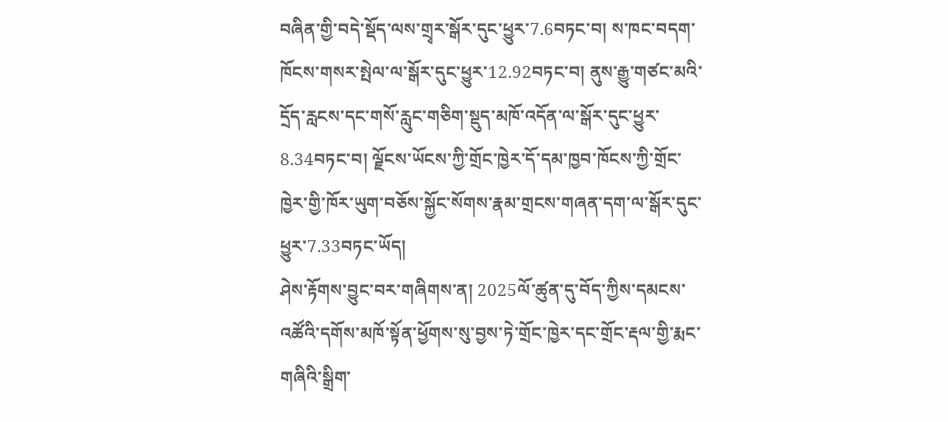བཞིན་གྱི་བདེ་སྡོད་ལས་གྲྭར་སྒོར་དུང་ཕྱུར་7.6བཏང་བ། ས་ཁང་བདག་ཁོངས་གསར་སྤེལ་ལ་སྒོར་དུང་ཕྱུར་12.92བཏང་བ། ནུས་རྒྱུ་གཙང་མའི་དྲོད་རླངས་དང་གསོ་རླུང་གཅིག་སྡུད་མཁོ་འདོན་ལ་སྒོར་དུང་ཕྱུར་8.34བཏང་བ། ལྗོངས་ཡོངས་ཀྱི་གྲོང་ཁྱེར་དོ་དམ་ཁྱབ་ཁོངས་ཀྱི་གྲོང་ཁྱེར་གྱི་ཁོར་ཡུག་བཅོས་སྐྱོང་སོགས་རྣམ་གྲངས་གཞན་དག་ལ་སྒོར་དུང་ཕྱུར་7.33བཏང་ཡོད།
ཤེས་རྟོགས་བྱུང་བར་གཞིགས་ན། 2025ལོ་ཚུན་དུ་བོད་ཀྱིས་དམངས་འཚོའི་དགོས་མཁོ་སྟོན་ཕྱོགས་སུ་བྱས་ཏེ་གྲོང་ཁྱེར་དང་གྲོང་རྡལ་གྱི་རྨང་གཞིའི་སྒྲིག་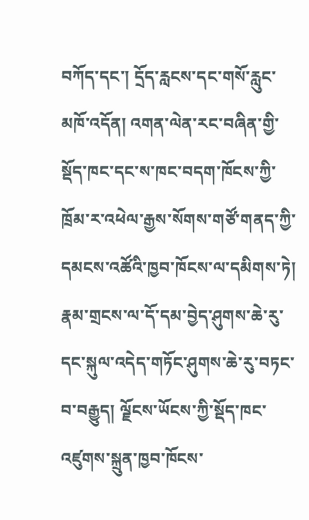བཀོད་དང་། དྲོད་རླངས་དང་གསོ་རླུང་མཁོ་འདོན། འགན་ལེན་རང་བཞིན་གྱི་སྡོད་ཁང་དང་ས་ཁང་བདག་ཁོངས་ཀྱི་ཁྲོམ་ར་འཕེལ་རྒྱས་སོགས་གཙོ་གནད་ཀྱི་དམངས་འཚོའི་ཁྱབ་ཁོངས་ལ་དམིགས་ཏེ། རྣམ་གྲངས་ལ་དོ་དམ་བྱེད་ཤུགས་ཆེ་རུ་དང་སྐུལ་འདེད་གཏོང་ཤུགས་ཆེ་རུ་བཏང་བ་བརྒྱུད། ལྗོངས་ཡོངས་ཀྱི་སྡོད་ཁང་འཛུགས་སྐྲུན་ཁྱབ་ཁོངས་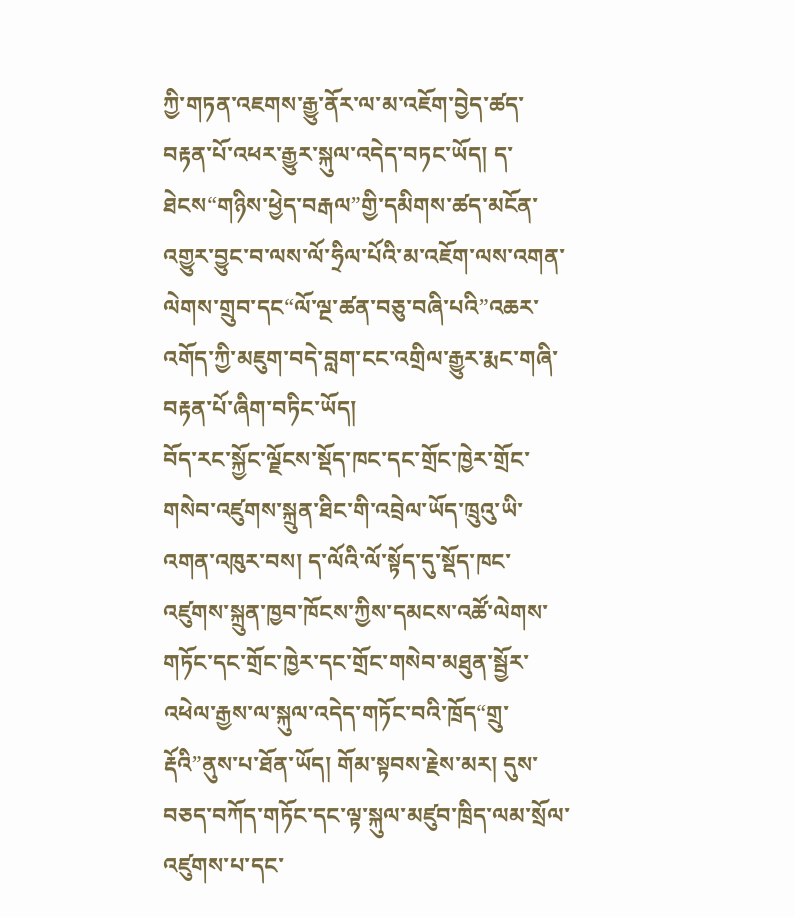ཀྱི་གཏན་འཇགས་རྒྱུ་ནོར་ལ་མ་འཇོག་བྱེད་ཚད་བརྟན་པོ་འཕར་རྒྱུར་སྐུལ་འདེད་བཏང་ཡོད། ད་ཐེངས“གཉིས་ཕྱེད་བརྒལ”གྱི་དམིགས་ཚད་མངོན་འགྱུར་བྱུང་བ་ལས་ལོ་ཧྲིལ་པོའི་མ་འཇོག་ལས་འགན་ལེགས་གྲུབ་དང“ལོ་ལྔ་ཚན་བཅུ་བཞི་པའི”འཆར་འགོད་ཀྱི་མཇུག་བདེ་བླག་ངང་འགྲིལ་རྒྱུར་རྨང་གཞི་བརྟན་པོ་ཞིག་བཏིང་ཡོད།
བོད་རང་སྐྱོང་ལྗོངས་སྡོད་ཁང་དང་གྲོང་ཁྱེར་གྲོང་གསེབ་འཛུགས་སྐྲུན་ཐིང་གི་འབྲེལ་ཡོད་ཁྲུའུ་ཡི་འགན་འཁུར་བས། ད་ལོའི་ལོ་སྟོད་དུ་སྡོད་ཁང་འཛུགས་སྐྲུན་ཁྱབ་ཁོངས་ཀྱིས་དམངས་འཚོ་ལེགས་གཏོང་དང་གྲོང་ཁྱེར་དང་གྲོང་གསེབ་མཐུན་སྦྱོར་འཕེལ་རྒྱས་ལ་སྐུལ་འདེད་གཏོང་བའི་ཁྲོད“གྲུ་རྡོའི”ནུས་པ་ཐོན་ཡོད། གོམ་སྟབས་རྗེས་མར། དུས་བཅད་བཀོད་གཏོང་དང་ལྟ་སྐུལ་མཛུབ་ཁྲིད་ལམ་སྲོལ་འཛུགས་པ་དང་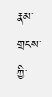རྣམ་གྲངས་ཀྱི་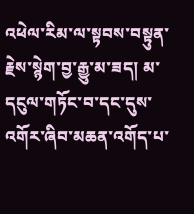འཕེལ་རིམ་ལ་སྟབས་བསྟུན་རྗེས་སྙེག་བྱ་རྒྱུ་མ་ཟད། མ་དངུལ་གཏོང་བ་དང་དུས་འགོར་ཞིབ་མཆན་འགོད་པ་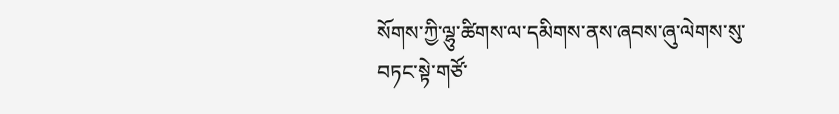སོགས་ཀྱི་ལྷུ་ཚིགས་ལ་དམིགས་ནས་ཞབས་ཞུ་ལེགས་སུ་བཏང་སྟེ་གཙོ་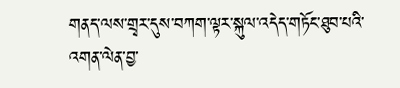གནད་ལས་གྲྭར་དུས་བཀག་ལྟར་སྐུལ་འདེད་གཏོང་ཐུབ་པའི་འགན་ལེན་བྱ་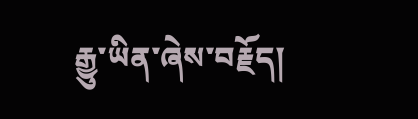རྒྱུ་ཡིན་ཞེས་བརྗོད།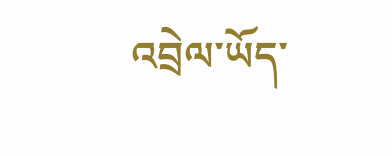འབྲེལ་ཡོད་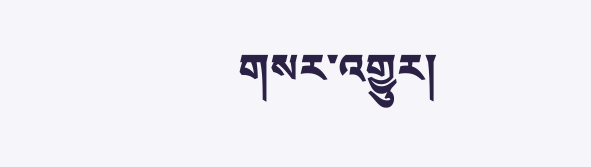གསར་འགྱུར།